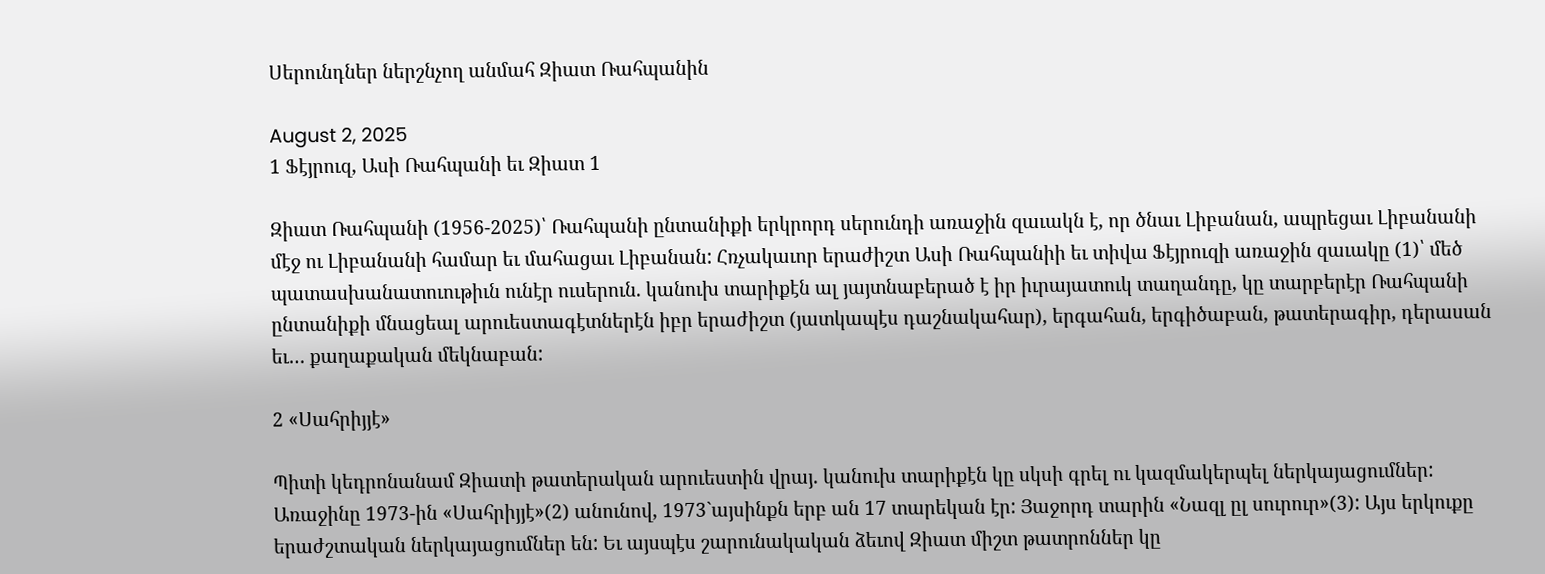Սերունդներ ներշնչող անմահ Զիատ Ռահպանին

August 2, 2025
1 Ֆէյրուզ, Ասի Ռահպանի եւ Զիատ 1

Զիատ Ռահպանի (1956-2025)՝ Ռահպանի ընտանիքի երկրորդ սերունդի առաջին զաւակն է, որ ծնաւ Լիբանան, ապրեցաւ Լիբանանի մէջ ու Լիբանանի համար եւ մահացաւ Լիբանան: Հռչակաւոր երաժիշտ Ասի Ռահպանիի եւ տիվա Ֆէյրուզի առաջին զաւակը (1)՝ մեծ պատասխանատուութիւն ունէր ուսերուն. կանուխ տարիքէն ալ յայտնաբերած է իր իւրայատուկ տաղանդը, կը տարբերէր Ռահպանի ընտանիքի մնացեալ արուեստագէտներէն իբր երաժիշտ (յատկապէս դաշնակահար), երգահան, երգիծաբան, թատերագիր, դերասան եւ… քաղաքական մեկնաբան:

2 «Սահրիյյէ»

Պիտի կեդրոնանամ Զիատի թատերական արուեստին վրայ. կանուխ տարիքէն կը սկսի գրել ու կազմակերպել ներկայացումներ: Առաջինը 1973-ին «Սահրիյյէ»(2) անունով, 1973`այսինքն երբ ան 17 տարեկան էր: Յաջորդ տարին «Նազլ ըլ սուրուր»(3): Այս երկուքը երաժշտական ներկայացումներ են: Եւ այսպէս շարունակական ձեւով Զիատ միշտ թատրոններ կը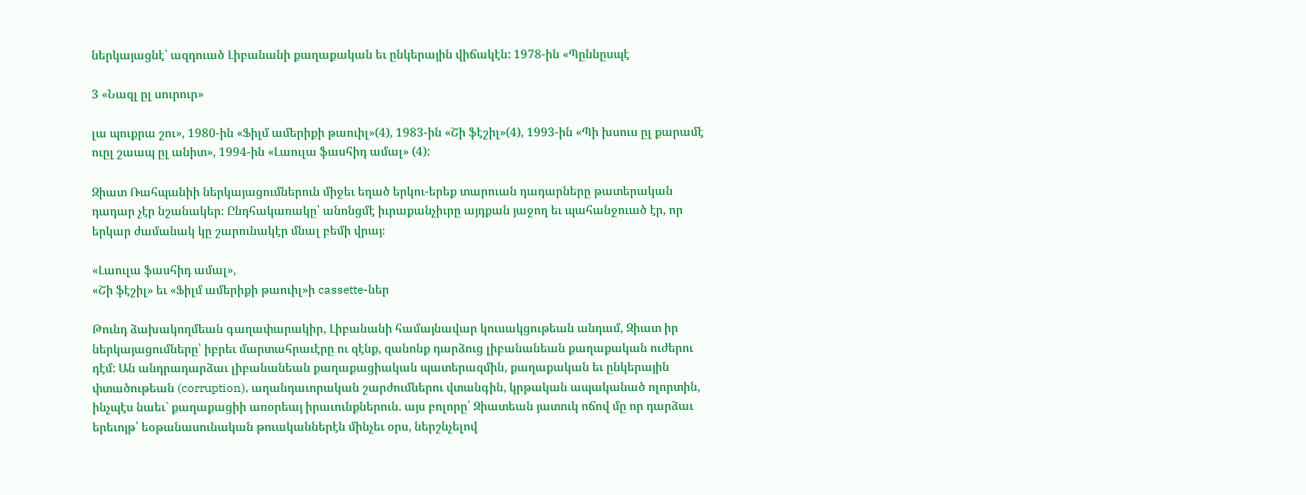ներկայացնէ՝ ազդուած Լիբանանի քաղաքական եւ ընկերային վիճակէն: 1978-ին «Պըննըսպէ

3 «Նազլ ըլ սուրուր»

լա պուքրա շու», 1980-ին «Ֆիլմ ամերիքի թաուիլ»(4), 1983-ին «Շի ֆէշիլ»(4), 1993-ին «Պի խսուս ըլ քարամէ ուըլ շաապ ըլ անիտ», 1994-ին «Լաուլա ֆասհիդ ամալ» (4):

Զիատ Ռահպանիի ներկայացումներուն միջեւ եղած երկու-երեք տարուան դադարները թատերական դադար չէր նշանակեր։ Ընդհակառակը՝ անոնցմէ իւրաքանչիւրը այդքան յաջող եւ պահանջուած էր, որ երկար ժամանակ կը շարունակէր մնալ բեմի վրայ։

«Լաուլա ֆասհիդ ամալ»,
«Շի ֆէշիլ» եւ «Ֆիլմ ամերիքի թաուիլ»ի cassette-ներ

Թունդ ձախակողմեան գաղափարակիր, Լիբանանի համայնավար կուսակցութեան անդամ, Զիատ իր ներկայացումները՝ իբրեւ մարտահրաւէրը ու զէնք, զանոնք դարձուց լիբանանեան քաղաքական ուժերու դէմ: Ան անդրադարձաւ լիբանանեան քաղաքացիական պատերազմին, քաղաքական եւ ընկերային փտածութեան (corruption), աղանդաւորական շարժումներու վտանգին, կրթական ապականած ոլորտին, ինչպէս նաեւ` քաղաքացիի առօրեայ իրաւունքներուն. այս բոլորը՝ Զիատեան յատուկ ոճով մը որ դարձաւ երեւոյթ՝ եօթանասունական թուականներէն մինչեւ օրս, ներշնչելով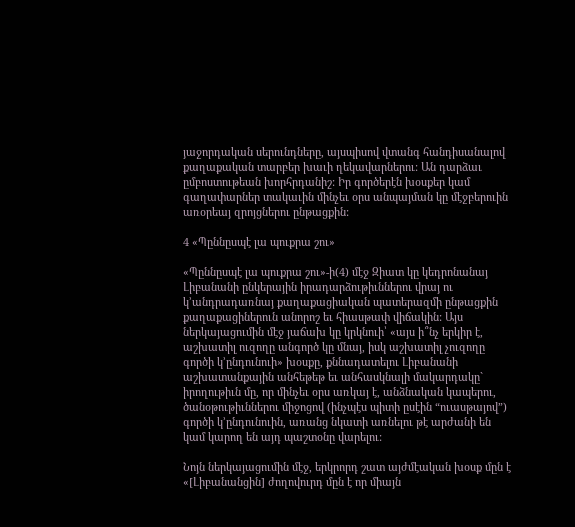յաջորդական սերունդները, այսպիսով վտանգ հանդիսանալով քաղաքական տարբեր խաւի ղեկավարներու: Ան դարձաւ ըմբոստութեան խորհրդանիշ: Իր գործերէն խօսքեր կամ գաղափարներ տակաւին մինչեւ օրս անպայման կը մէջբերուին առօրեայ զրոյցներու ընթացքին:

4 «Պըննըսպէ լա պուքրա շու»

«Պըննըսպէ լա պուքրա շու»-ի(4) մէջ Զիատ կը կեդրոնանայ Լիբանանի ընկերային իրադարձութիւններու վրայ ու կ’անդրադառնայ քաղաքացիական պատերազմի ընթացքին քաղաքացիներուն անորոշ եւ հիասթափ վիճակին: Այս ներկայացումին մէջ յաճախ կը կրկնուի՝ «այս ի՞նչ երկիր է, աշխատիլ ուզողը անգործ կը մնայ, իսկ աշխատիլ չուզողը գործի կ’ընդունուի» խօսքը, քննադատելու Լիբանանի աշխատանքային անհեթեթ եւ անհասկնալի մակարդակը` իրողութիւն մը, որ մինչեւ օրս առկայ է, անձնական կապերու, ծանօթութիւններու միջոցով (ինչպէս պիտի ըսէին “ուասթայով”) գործի կ’ընդունուին, առանց նկատի առնելու թէ արժանի են կամ կարող են այդ պաշտօնը վարելու:

Նոյն ներկայացումին մէջ, երկրորդ շատ այժմէական խօսք մըն է «[Լիբանանցին] ժողովուրդ մըն է որ միայն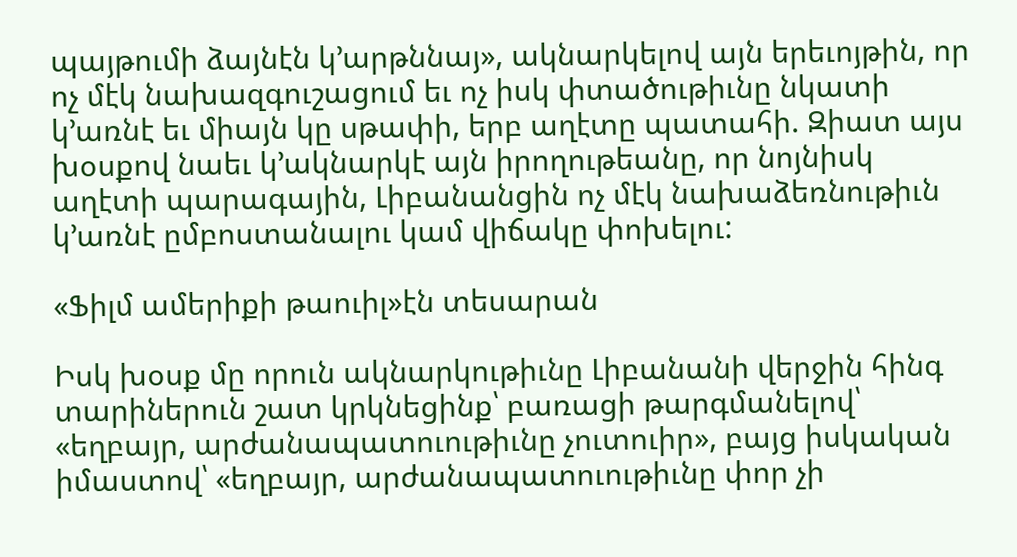պայթումի ձայնէն կ’արթննայ», ակնարկելով այն երեւոյթին, որ ոչ մէկ նախազգուշացում եւ ոչ իսկ փտածութիւնը նկատի կ’առնէ եւ միայն կը սթափի, երբ աղէտը պատահի. Զիատ այս խօսքով նաեւ կ’ակնարկէ այն իրողութեանը, որ նոյնիսկ աղէտի պարագային, Լիբանանցին ոչ մէկ նախաձեռնութիւն կ’առնէ ըմբոստանալու կամ վիճակը փոխելու:

«Ֆիլմ ամերիքի թաուիլ»էն տեսարան

Իսկ խօսք մը որուն ակնարկութիւնը Լիբանանի վերջին հինգ տարիներուն շատ կրկնեցինք՝ բառացի թարգմանելով՝ «եղբայր, արժանապատուութիւնը չուտուիր», բայց իսկական իմաստով՝ «եղբայր, արժանապատուութիւնը փոր չի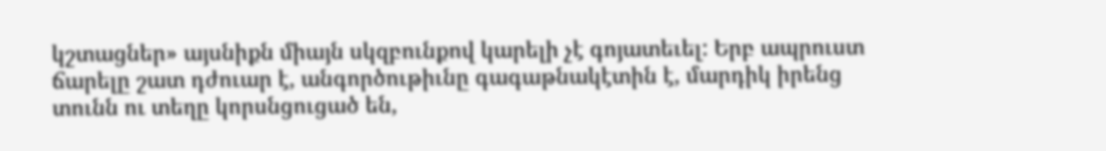կշտացներ» այսնիքն միայն սկզբունքով կարելի չէ գոյատեւել: Երբ ապրուստ ճարելը շատ դժուար է, անգործութիւնը գագաթնակէտին է, մարդիկ իրենց տունն ու տեղը կորսնցուցած են,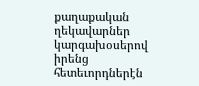քաղաքական ղեկավարներ կարգախօսերով իրենց հետեւորդներէն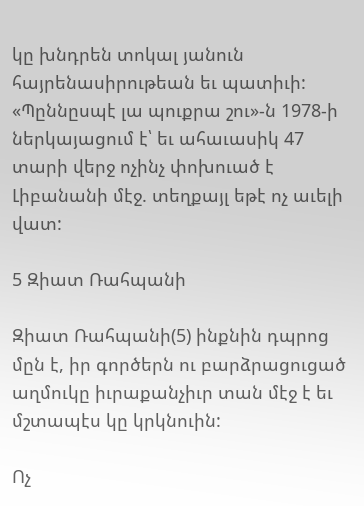կը խնդրեն տոկալ յանուն հայրենասիրութեան եւ պատիւի: «Պըննըսպէ լա պուքրա շու»-ն 1978-ի ներկայացում է՝ եւ ահաւասիկ 47 տարի վերջ ոչինչ փոխուած է Լիբանանի մէջ. տեղքայլ եթէ ոչ աւելի վատ:

5 Զիատ Ռահպանի

Զիատ Ռահպանի(5) ինքնին դպրոց մըն է, իր գործերն ու բարձրացուցած աղմուկը իւրաքանչիւր տան մէջ է եւ մշտապէս կը կրկնուին:

Ոչ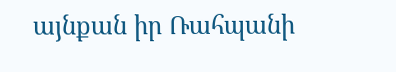այնքան իր Ռահպանի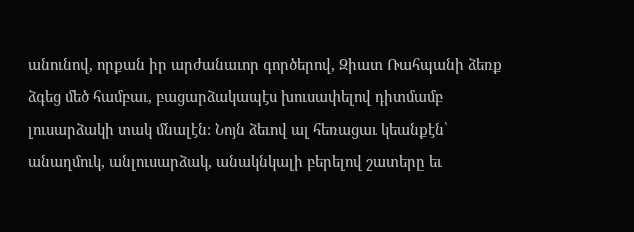անունով, որքան իր արժանաւոր գործերով, Զիատ Ռահպանի ձեռք ձգեց մեծ համբաւ, բացարձակապէս խուսափելով դիտմամբ լուսարձակի տակ մնալէն: Նոյն ձեւով ալ հեռացաւ կեանքէն՝ անաղմուկ, անլուսարձակ, անակնկալի բերելով շատերը եւ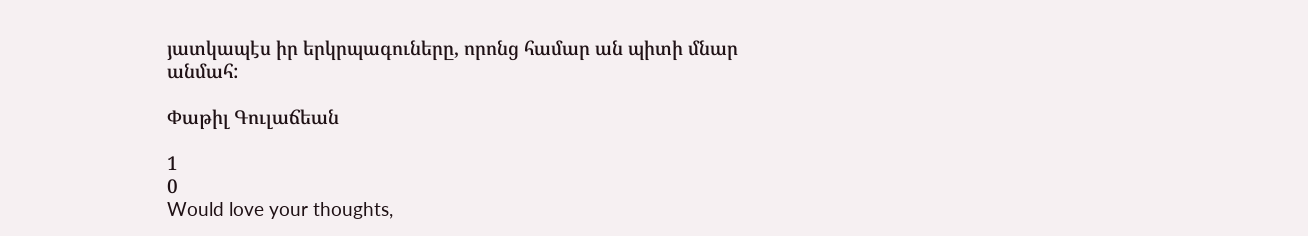յատկապէս իր երկրպագուները, որոնց համար ան պիտի մնար անմահ:

Փաթիլ Գուլաճեան

1
0
Would love your thoughts,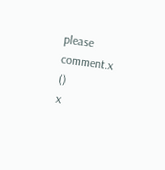please comment.x
()
x